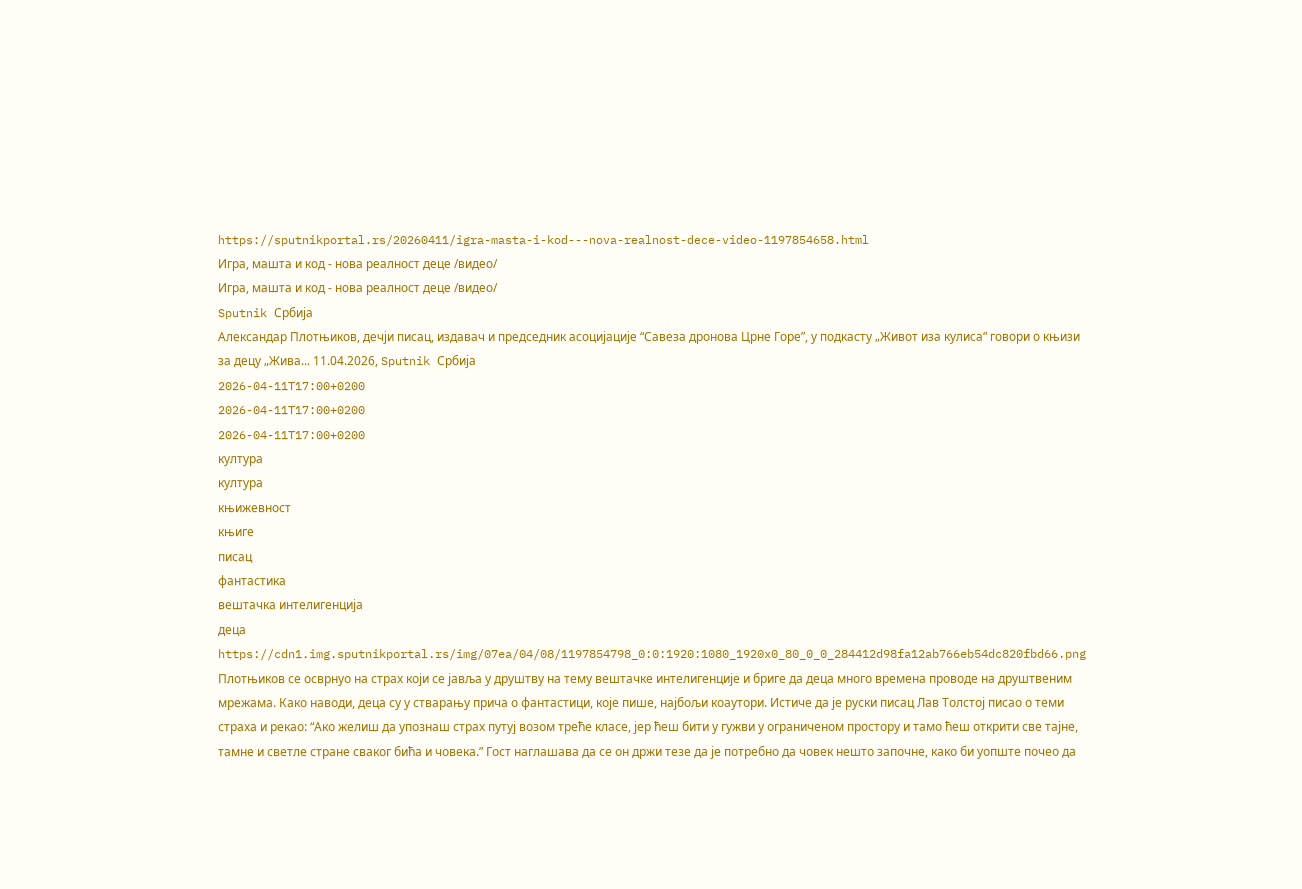https://sputnikportal.rs/20260411/igra-masta-i-kod---nova-realnost-dece-video-1197854658.html
Игра, машта и код - нова реалност деце /видео/
Игра, машта и код - нова реалност деце /видео/
Sputnik Србија
Александар Плотњиков, дечји писац, издавач и председник асоцијације “Савеза дронова Црне Горе”, у подкасту „Живот иза кулиса“ говори о књизи за децу „Жива... 11.04.2026, Sputnik Србија
2026-04-11T17:00+0200
2026-04-11T17:00+0200
2026-04-11T17:00+0200
култура
култура
књижевност
књиге
писац
фантастика
вештачка интелигенција
деца
https://cdn1.img.sputnikportal.rs/img/07ea/04/08/1197854798_0:0:1920:1080_1920x0_80_0_0_284412d98fa12ab766eb54dc820fbd66.png
Плотњиков се осврнуо на страх који се јавља у друштву на тему вештачке интелигенције и бриге да деца много времена проводе на друштвеним мрежама. Како наводи, деца су у стварању прича о фантастици, које пише, најбољи коаутори. Истиче да је руски писац Лав Толстој писао о теми страха и рекао: “Ако желиш да упознаш страх путуј возом треће класе, јер ћеш бити у гужви у ограниченом простору и тамо ћеш открити све тајне, тамне и светле стране сваког бића и човека.” Гост наглашава да се он држи тезе да је потребно да човек нешто започне, како би уопште почео да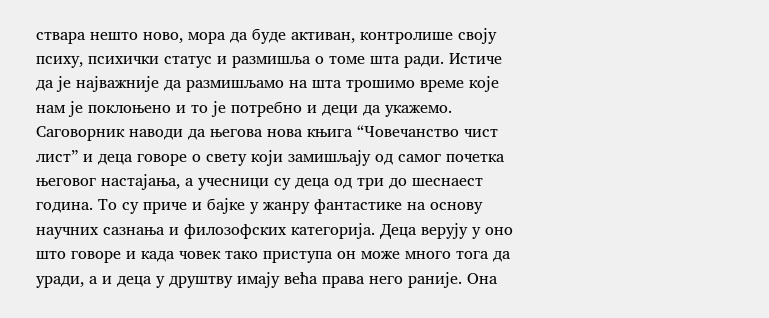ствара нешто ново, мора да буде активан, контролише своју психу, психички статус и размишља о томе шта ради. Истиче да је најважније да размишљамо на шта трошимо време које нам је поклоњено и то је потребно и деци да укажемо. Саговорник наводи да његова нова књига “Човечанство чист лист” и деца говоре о свету који замишљају од самог почетка његовог настајања, а учесници су деца од три до шеснаест година. То су приче и бајке у жанру фантастике на основу научних сазнања и филозофских категорија. Деца верују у оно што говоре и када човек тако приступа он може много тога да уради, а и деца у друштву имају већа права него раније. Она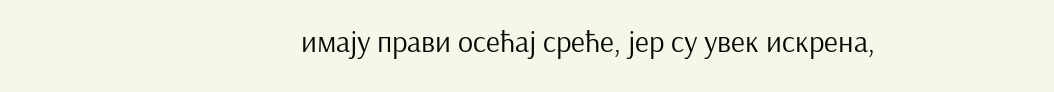имају прави осећај среће, јер су увек искрена,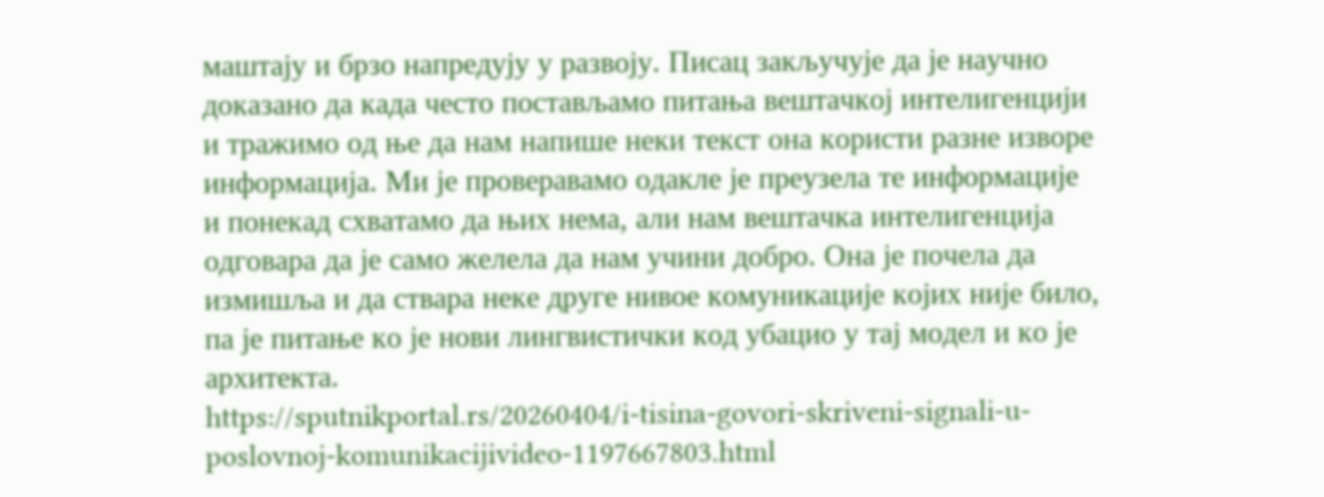маштају и брзо напредују у развоју. Писац закључује да је научно доказано да када често постављамо питања вештачкој интелигенцији и тражимо од ње да нам напише неки текст она користи разне изворе информација. Ми је проверавамо одакле је преузела те информације и понекад схватамо да њих нема, али нам вештачка интелигенција одговара да је само желела да нам учини добро. Она је почела да измишља и да ствара неке друге нивое комуникације којих није било, па је питање ко је нови лингвистички код убацио у тај модел и ко је архитекта.
https://sputnikportal.rs/20260404/i-tisina-govori-skriveni-signali-u-poslovnoj-komunikacijivideo-1197667803.html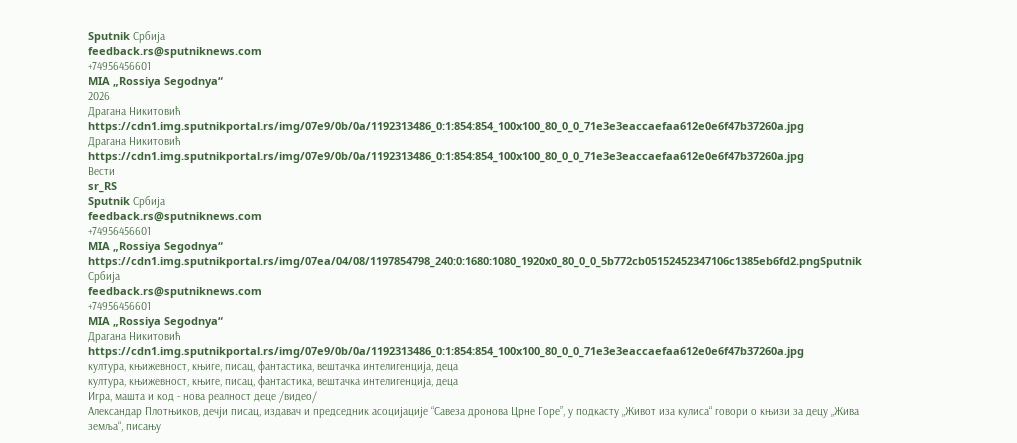Sputnik Србија
feedback.rs@sputniknews.com
+74956456601
MIA „Rossiya Segodnya“
2026
Драгана Никитовић
https://cdn1.img.sputnikportal.rs/img/07e9/0b/0a/1192313486_0:1:854:854_100x100_80_0_0_71e3e3eaccaefaa612e0e6f47b37260a.jpg
Драгана Никитовић
https://cdn1.img.sputnikportal.rs/img/07e9/0b/0a/1192313486_0:1:854:854_100x100_80_0_0_71e3e3eaccaefaa612e0e6f47b37260a.jpg
Вести
sr_RS
Sputnik Србија
feedback.rs@sputniknews.com
+74956456601
MIA „Rossiya Segodnya“
https://cdn1.img.sputnikportal.rs/img/07ea/04/08/1197854798_240:0:1680:1080_1920x0_80_0_0_5b772cb05152452347106c1385eb6fd2.pngSputnik Србија
feedback.rs@sputniknews.com
+74956456601
MIA „Rossiya Segodnya“
Драгана Никитовић
https://cdn1.img.sputnikportal.rs/img/07e9/0b/0a/1192313486_0:1:854:854_100x100_80_0_0_71e3e3eaccaefaa612e0e6f47b37260a.jpg
култура, књижевност, књиге, писац, фантастика, вештачка интелигенција, деца
култура, књижевност, књиге, писац, фантастика, вештачка интелигенција, деца
Игра, машта и код - нова реалност деце /видео/
Александар Плотњиков, дечји писац, издавач и председник асоцијације “Савеза дронова Црне Горе”, у подкасту „Живот иза кулиса“ говори о књизи за децу „Жива земља“, писању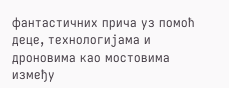фантастичних прича уз помоћ деце, технологијама и дроновима као мостовима између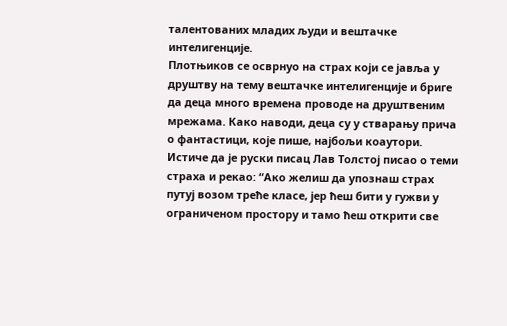талентованих младих људи и вештачке интелигенције.
Плотњиков се осврнуо на страх који се јавља у друштву на тему вештачке интелигенције и бриге да деца много времена проводе на друштвеним мрежама. Како наводи, деца су у стварању прича о фантастици, које пише, најбољи коаутори. Истиче да је руски писац Лав Толстој писао о теми страха и рекао: “Ако желиш да упознаш страх путуј возом треће класе, јер ћеш бити у гужви у ограниченом простору и тамо ћеш открити све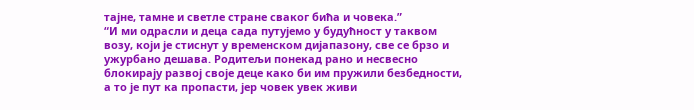тајне, тамне и светле стране сваког бића и човека.”
“И ми одрасли и деца сада путујемо у будућност у таквом возу, који је стиснут у временском дијапазону, све се брзо и ужурбано дешава. Родитељи понекад рано и несвесно блокирају развој своје деце како би им пружили безбедности, а то је пут ка пропасти, јер човек увек живи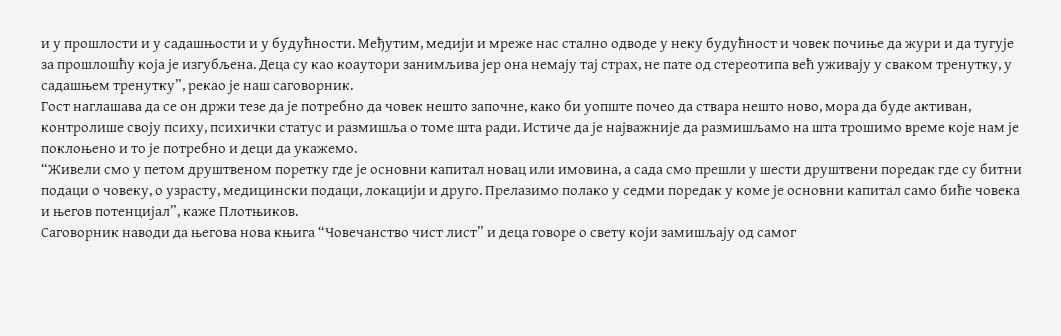и у прошлости и у садашњости и у будућности. Међутим, медији и мреже нас стално одводе у неку будућност и човек почиње да жури и да тугује за прошлошћу која је изгубљена. Деца су као коаутори занимљива јер она немају тај страх, не пате од стереотипа већ уживају у сваком тренутку, у садашњем тренутку”, рекао је наш саговорник.
Гост наглашава да се он држи тезе да је потребно да човек нешто започне, како би уопште почео да ствара нешто ново, мора да буде активан, контролише своју психу, психички статус и размишља о томе шта ради. Истиче да је најважније да размишљамо на шта трошимо време које нам је поклоњено и то је потребно и деци да укажемо.
“Живели смо у петом друштвеном поретку где је основни капитал новац или имовина, а сада смо прешли у шести друштвени поредак где су битни подаци о човеку, о узрасту, медицински подаци, локацији и друго. Прелазимо полако у седми поредак у коме је основни капитал само биће човека и његов потенцијал”, каже Плотњиков.
Саговорник наводи да његова нова књига “Човечанство чист лист” и деца говоре о свету који замишљају од самог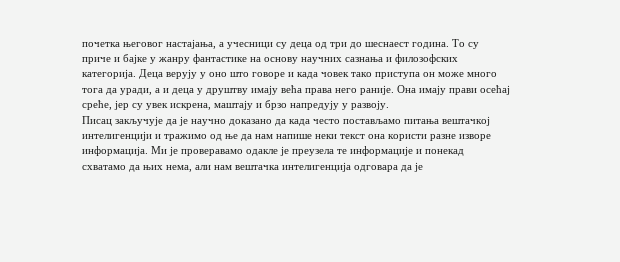почетка његовог настајања, а учесници су деца од три до шеснаест година. То су приче и бајке у жанру фантастике на основу научних сазнања и филозофских категорија. Деца верују у оно што говоре и када човек тако приступа он може много тога да уради, а и деца у друштву имају већа права него раније. Она имају прави осећај среће, јер су увек искрена, маштају и брзо напредују у развоју.
Писац закључује да је научно доказано да када често постављамо питања вештачкој интелигенцији и тражимо од ње да нам напише неки текст она користи разне изворе информација. Ми је проверавамо одакле је преузела те информације и понекад схватамо да њих нема, али нам вештачка интелигенција одговара да је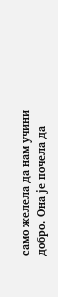само желела да нам учини добро. Она је почела да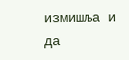измишља и да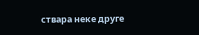ствара неке друге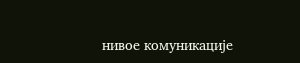нивое комуникације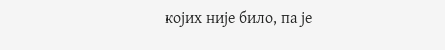којих није било, па је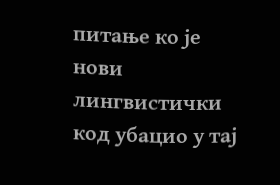питање ко је нови лингвистички код убацио у тај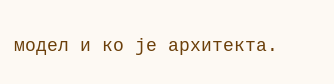модел и ко је архитекта.